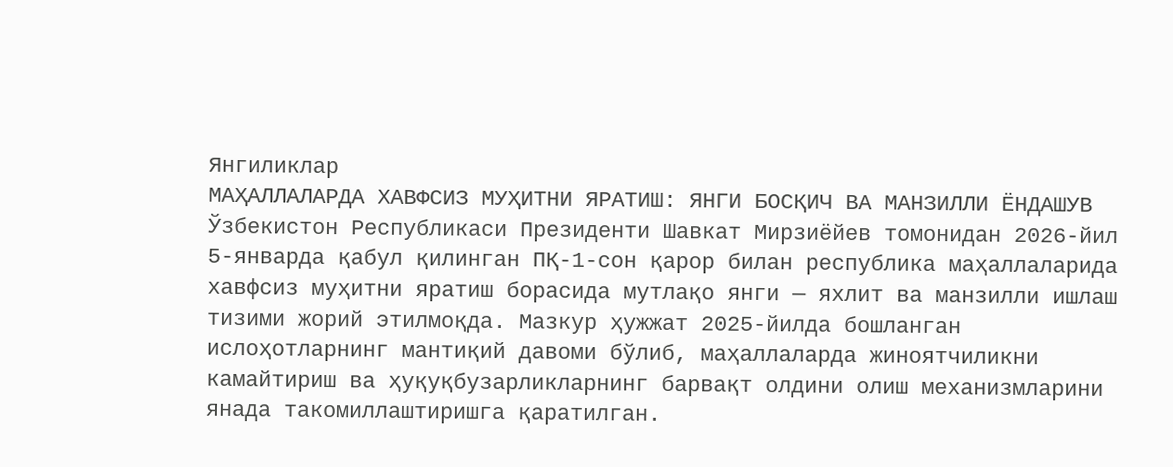Янгиликлар
МАҲАЛЛАЛАРДА ХАВФСИЗ МУҲИТНИ ЯРАТИШ: ЯНГИ БОСҚИЧ ВА МАНЗИЛЛИ ЁНДАШУВ
Ўзбекистон Республикаси Президенти Шавкат Мирзиёйев томонидан 2026-йил 5-январда қабул қилинган ПҚ-1-сон қарор билан республика маҳаллаларида хавфсиз муҳитни яратиш борасида мутлақо янги — яхлит ва манзилли ишлаш тизими жорий этилмоқда. Мазкур ҳужжат 2025-йилда бошланган ислоҳотларнинг мантиқий давоми бўлиб, маҳаллаларда жиноятчиликни камайтириш ва ҳуқуқбузарликларнинг барвақт олдини олиш механизмларини янада такомиллаштиришга қаратилган.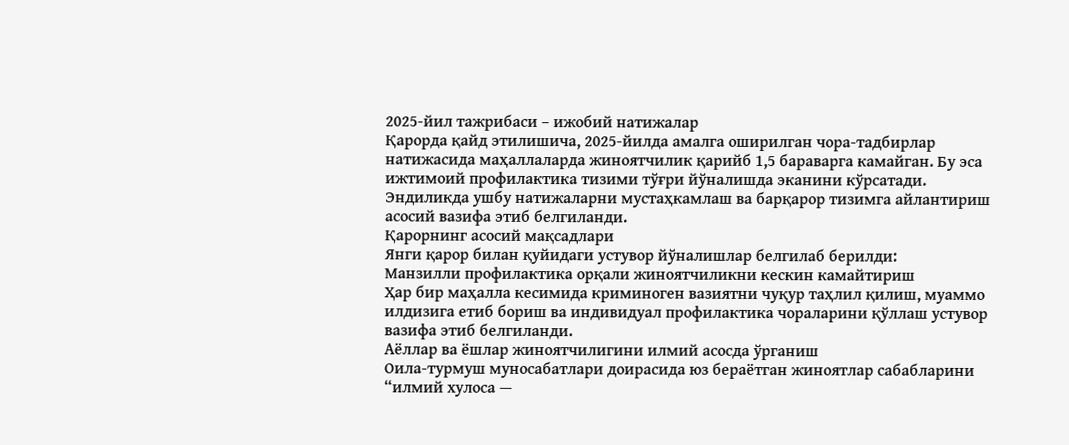2025-йил тажрибаси – ижобий натижалар
Қарорда қайд этилишича, 2025-йилда амалга оширилган чора-тадбирлар натижасида маҳаллаларда жиноятчилик қарийб 1,5 бараварга камайган. Бу эса ижтимоий профилактика тизими тўғри йўналишда эканини кўрсатади. Эндиликда ушбу натижаларни мустаҳкамлаш ва барқарор тизимга айлантириш асосий вазифа этиб белгиланди.
Қарорнинг асосий мақсадлари
Янги қарор билан қуйидаги устувор йўналишлар белгилаб берилди:
Манзилли профилактика орқали жиноятчиликни кескин камайтириш
Ҳар бир маҳалла кесимида криминоген вазиятни чуқур таҳлил қилиш, муаммо илдизига етиб бориш ва индивидуал профилактика чораларини қўллаш устувор вазифа этиб белгиланди.
Аёллар ва ёшлар жиноятчилигини илмий асосда ўрганиш
Оила-турмуш муносабатлари доирасида юз бераётган жиноятлар сабабларини “илмий хулоса —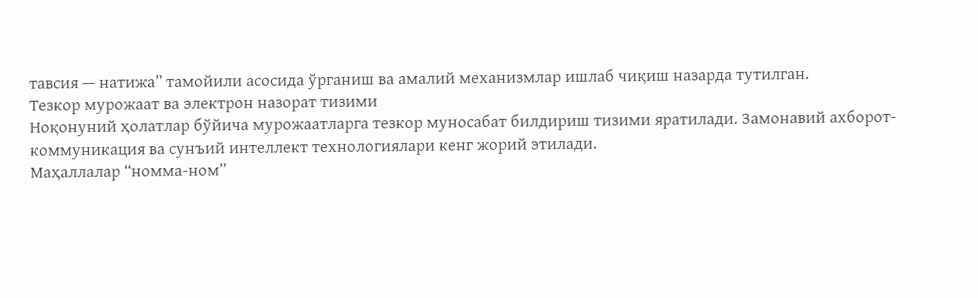тавсия — натижа” тамойили асосида ўрганиш ва амалий механизмлар ишлаб чиқиш назарда тутилган.
Тезкор мурожаат ва электрон назорат тизими
Ноқонуний ҳолатлар бўйича мурожаатларга тезкор муносабат билдириш тизими яратилади. Замонавий ахборот-коммуникация ва сунъий интеллект технологиялари кенг жорий этилади.
Маҳаллалар “номма-ном”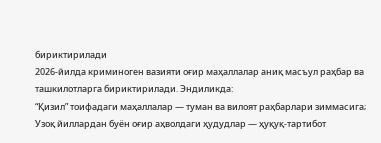бириктирилади
2026-йилда криминоген вазияти оғир маҳаллалар аниқ масъул раҳбар ва ташкилотларга бириктирилади. Эндиликда:
“Қизил” тоифадаги маҳаллалар — туман ва вилоят раҳбарлари зиммасига;
Узоқ йиллардан буён оғир аҳволдаги ҳудудлар — ҳуқуқ-тартибот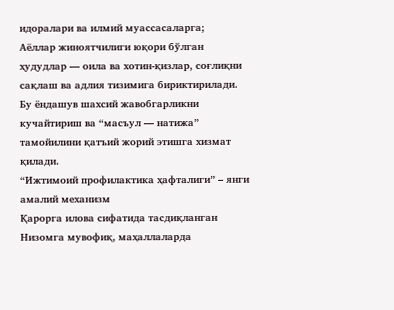идоралари ва илмий муассасаларга;
Аёллар жиноятчилиги юқори бўлган ҳудудлар — оила ва хотин-қизлар, соғлиқни сақлаш ва адлия тизимига бириктирилади.
Бу ёндашув шахсий жавобгарликни кучайтириш ва “масъул — натижа” тамойилини қатъий жорий этишга хизмат қилади.
“Ижтимоий профилактика ҳафталиги” – янги амалий механизм
Қарорга илова сифатида тасдиқланган Низомга мувофиқ, маҳаллаларда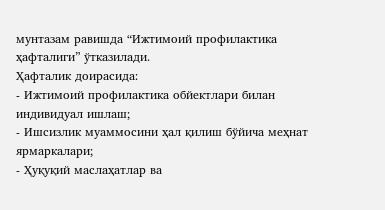мунтазам равишда “Ижтимоий профилактика ҳафталиги” ўтказилади.
Ҳафталик доирасида:
- Ижтимоий профилактика обйектлари билан индивидуал ишлаш;
- Ишсизлик муаммосини ҳал қилиш бўйича меҳнат ярмаркалари;
- Ҳуқуқий маслаҳатлар ва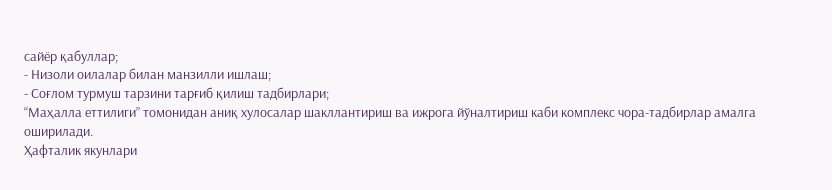сайёр қабуллар;
- Низоли оилалар билан манзилли ишлаш;
- Соғлом турмуш тарзини тарғиб қилиш тадбирлари;
“Маҳалла еттилиги” томонидан аниқ хулосалар шакллантириш ва ижрога йўналтириш каби комплекс чора-тадбирлар амалга оширилади.
Ҳафталик якунлари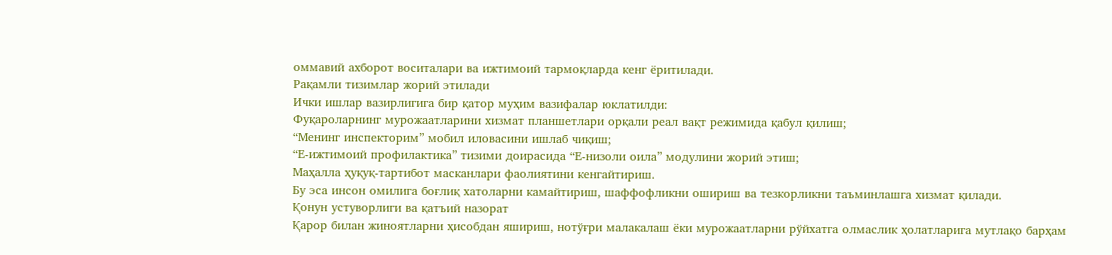оммавий ахборот воситалари ва ижтимоий тармоқларда кенг ёритилади.
Рақамли тизимлар жорий этилади
Ички ишлар вазирлигига бир қатор муҳим вазифалар юклатилди:
Фуқароларнинг мурожаатларини хизмат планшетлари орқали реал вақт режимида қабул қилиш;
“Менинг инспекторим” мобил иловасини ишлаб чиқиш;
“Е-ижтимоий профилактика” тизими доирасида “Е-низоли оила” модулини жорий этиш;
Маҳалла ҳуқуқ-тартибот масканлари фаолиятини кенгайтириш.
Бу эса инсон омилига боғлиқ хатоларни камайтириш, шаффофликни ошириш ва тезкорликни таъминлашга хизмат қилади.
Қонун устуворлиги ва қатъий назорат
Қарор билан жиноятларни ҳисобдан яшириш, нотўғри малакалаш ёки мурожаатларни рўйхатга олмаслик ҳолатларига мутлақо барҳам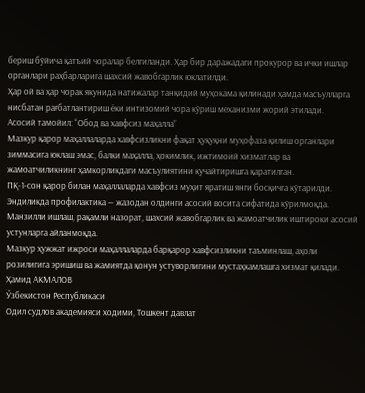бериш бўйича қатъий чоралар белгиланди. Ҳар бир даражадаги прокурор ва ички ишлар органлари раҳбарларига шахсий жавобгарлик юклатилди.
Ҳар ой ва ҳар чорак якунида натижалар танқидий муҳокама қилинади ҳамда масъулларга нисбатан рағбатлантириш ёки интизомий чора кўриш механизми жорий этилади.
Асосий тамойил: “Обод ва хавфсиз маҳалла”
Мазкур қарор маҳаллаларда хавфсизликни фақат ҳуқуқни муҳофаза қилиш органлари зиммасига юклаш эмас, балки маҳалла, ҳокимлик, ижтимоий хизматлар ва жамоатчиликнинг ҳамкорликдаги масъулиятини кучайтиришга қаратилган.
ПҚ-1-сон қарор билан маҳаллаларда хавфсиз муҳит яратиш янги босқичга кўтарилди. Эндиликда профилактика — жазодан олдинги асосий восита сифатида кўрилмоқда. Манзилли ишлаш, рақамли назорат, шахсий жавобгарлик ва жамоатчилик иштироки асосий устунларга айланмоқда.
Мазкур ҳужжат ижроси маҳаллаларда барқарор хавфсизликни таъминлаш, аҳоли розилигига эришиш ва жамиятда қонун устуворлигини мустаҳкамлашга хизмат қилади.
Ҳамид АКМАЛОВ
Ўзбекистон Республикаси
Одил судлов академияси ходими, Тошкент давлат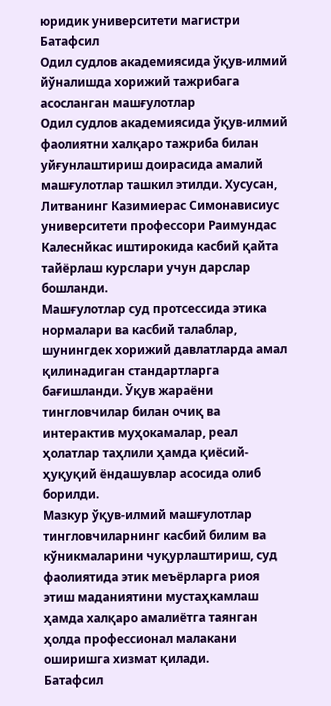юридик университети магистри
Батафсил
Одил судлов академиясида ўқув-илмий йўналишда хорижий тажрибага асосланган машғулотлар
Одил судлов академиясида ўқув-илмий фаолиятни халқаро тажриба билан уйғунлаштириш доирасида амалий машғулотлар ташкил этилди. Хусусан, Литванинг Казимиерас Симонавиcиус университети профессори Раимундас Калеснйкас иштирокида касбий қайта тайёрлаш курслари учун дарслар бошланди.
Машғулотлар суд протсессида этика нормалари ва касбий талаблар, шунингдек хорижий давлатларда амал қилинадиган стандартларга бағишланди. Ўқув жараёни тингловчилар билан очиқ ва интерактив муҳокамалар, реал ҳолатлар таҳлили ҳамда қиёсий-ҳуқуқий ёндашувлар асосида олиб борилди.
Мазкур ўқув-илмий машғулотлар тингловчиларнинг касбий билим ва кўникмаларини чуқурлаштириш, суд фаолиятида этик меъёрларга риоя этиш маданиятини мустаҳкамлаш ҳамда халқаро амалиётга таянган ҳолда профессионал малакани оширишга хизмат қилади.
Батафсил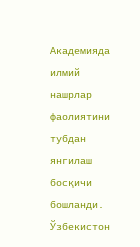Академияда илмий нашрлар фаолиятини тубдан янгилаш босқичи бошланди.
Ўзбекистон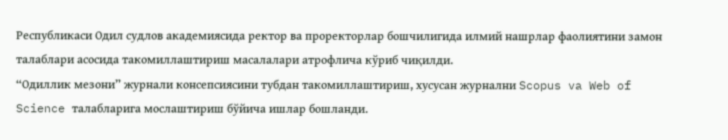Республикаси Одил судлов академиясида ректор ва проректорлар бошчилигида илмий нашрлар фаолиятини замон талаблари асосида такомиллаштириш масалалари атрофлича кўриб чиқилди.
“Одиллик мезони” журнали консепсиясини тубдан такомиллаштириш, хусусан журнални Scopus va Web of Science талабларига мослаштириш бўйича ишлар бошланди.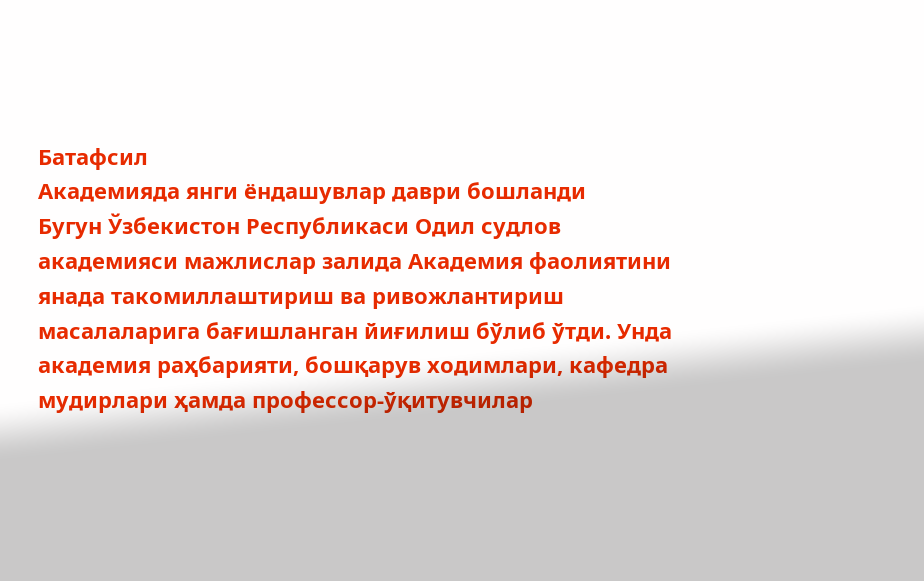Батафсил
Академияда янги ёндашувлар даври бошланди
Бугун Ўзбекистон Республикаси Одил судлов академияси мажлислар залида Академия фаолиятини янада такомиллаштириш ва ривожлантириш масалаларига бағишланган йиғилиш бўлиб ўтди. Унда академия раҳбарияти, бошқарув ходимлари, кафедра мудирлари ҳамда профессор-ўқитувчилар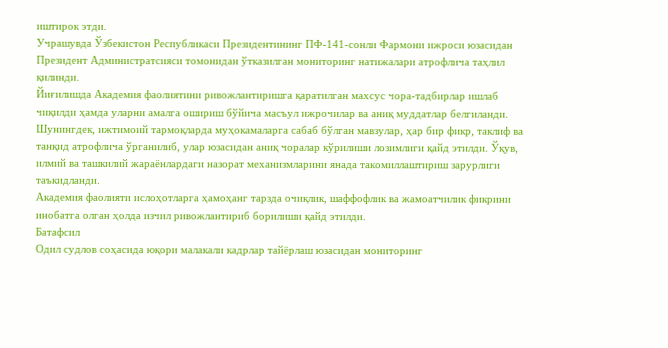иштирок этди.
Учрашувда Ўзбекистон Республикаси Президентининг ПФ-141-сонли Фармони ижроси юзасидан Президент Администратсияси томонидан ўтказилган мониторинг натижалари атрофлича таҳлил қилинди.
Йиғилишда Академия фаолиятини ривожлантиришга қаратилган махсус чора-тадбирлар ишлаб чиқилди ҳамда уларни амалга ошириш бўйича масъул ижрочилар ва аниқ муддатлар белгиланди.
Шунингдек, ижтимоий тармоқларда муҳокамаларга сабаб бўлган мавзулар, ҳар бир фикр, таклиф ва танқид атрофлича ўрганилиб, улар юзасидан аниқ чоралар кўрилиши лозимлиги қайд этилди. Ўқув, илмий ва ташкилий жараёнлардаги назорат механизмларини янада такомиллаштириш зарурлиги таъкидланди.
Академия фаолияти ислоҳотларга ҳамоҳанг тарзда очиқлик, шаффофлик ва жамоатчилик фикрини инобатга олган ҳолда изчил ривожлантириб борилиши қайд этилди.
Батафсил
Одил судлов соҳасида юқори малакали кадрлар тайёрлаш юзасидан мониторинг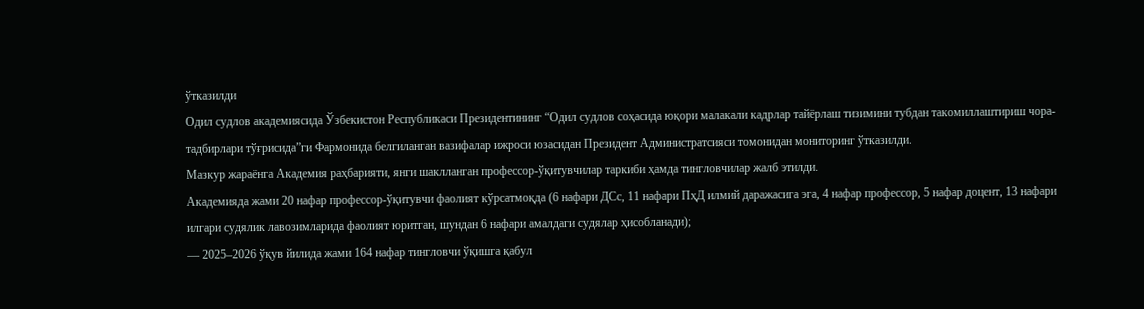ўтказилди
Одил судлов академиясида Ўзбекистон Республикаси Президентининг “Одил судлов соҳасида юқори малакали кадрлар тайёрлаш тизимини тубдан такомиллаштириш чора-тадбирлари тўғрисида”ги Фармонида белгиланган вазифалар ижроси юзасидан Президент Администратсияси томонидан мониторинг ўтказилди.
Мазкур жараёнга Академия раҳбарияти, янги шаклланган профессор-ўқитувчилар таркиби ҳамда тингловчилар жалб этилди.
Академияда жами 20 нафар профессор-ўқитувчи фаолият кўрсатмоқда (6 нафари ДСc, 11 нафари ПҳД илмий даражасига эга, 4 нафар профессор, 5 нафар доцент, 13 нафари илгари судялик лавозимларида фаолият юритган, шундан 6 нафари амалдаги судялар ҳисобланади);
— 2025–2026 ўқув йилида жами 164 нафар тингловчи ўқишга қабул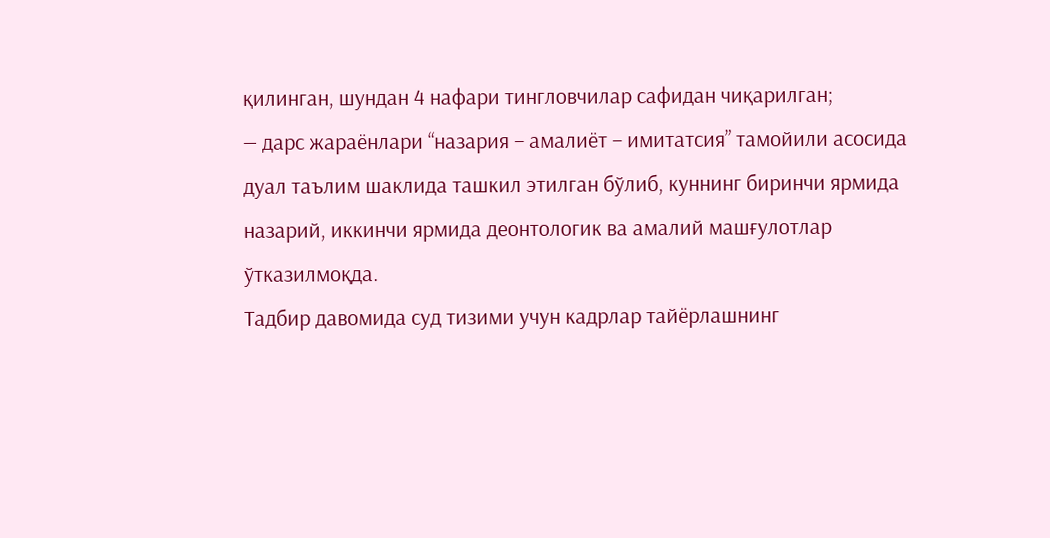қилинган, шундан 4 нафари тингловчилар сафидан чиқарилган;
— дарс жараёнлари “назария – амалиёт – имитатсия” тамойили асосида дуал таълим шаклида ташкил этилган бўлиб, куннинг биринчи ярмида назарий, иккинчи ярмида деонтологик ва амалий машғулотлар ўтказилмоқда.
Тадбир давомида суд тизими учун кадрлар тайёрлашнинг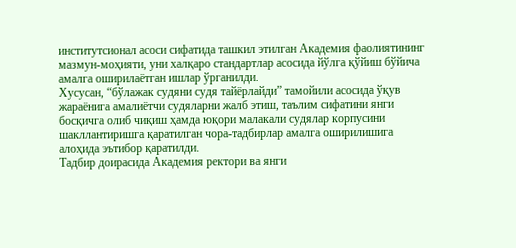институтсионал асоси сифатида ташкил этилган Академия фаолиятининг мазмун-моҳияти, уни халқаро стандартлар асосида йўлга қўйиш бўйича амалга оширилаётган ишлар ўрганилди.
Хусусан, “бўлажак судяни судя тайёрлайди” тамойили асосида ўқув жараёнига амалиётчи судяларни жалб этиш, таълим сифатини янги босқичга олиб чиқиш ҳамда юқори малакали судялар корпусини шакллантиришга қаратилган чора-тадбирлар амалга оширилишига алоҳида эътибор қаратилди.
Тадбир доирасида Академия ректори ва янги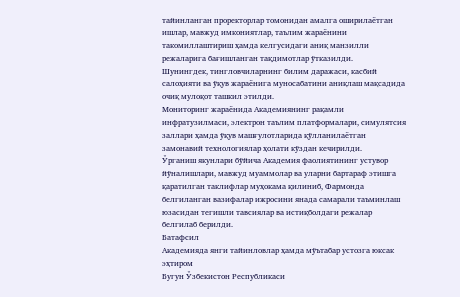тайинланган проректорлар томонидан амалга оширилаётган ишлар, мавжуд имкониятлар, таълим жараёнини такомиллаштириш ҳамда келгусидаги аниқ манзилли режаларига бағишланган тақдимотлар ўтказилди.
Шунингдек, тингловчиларнинг билим даражаси, касбий салоҳияти ва ўқув жараёнига муносабатини аниқлаш мақсадида очиқ мулоқот ташкил этилди.
Мониторинг жараёнида Академиянинг рақамли инфратузилмаси, электрон таълим платформалари, симулятсия заллари ҳамда ўқув машғулотларида қўлланилаётган замонавий технологиялар ҳолати кўздан кечирилди.
Ўрганиш якунлари бўйича Академия фаолиятининг устувор йўналишлари, мавжуд муаммолар ва уларни бартараф этишга қаратилган таклифлар муҳокама қилиниб, Фармонда белгиланган вазифалар ижросини янада самарали таъминлаш юзасидан тегишли тавсиялар ва истиқболдаги режалар белгилаб берилди.
Батафсил
Академияда янги тайинловлар ҳамда мўътабар устозга юксак эҳтиром
Бугун Ўзбекистон Республикаси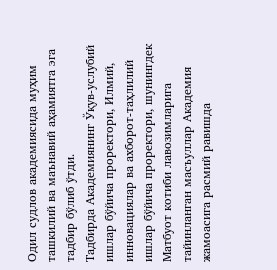Одил судлов академиясида муҳим ташкилий ва маънавий аҳамиятга эга тадбир бўлиб ўтди.
Тадбирда Академиянинг Ўқув-услубий ишлар бўйича проректори, Илмий, инновациялар ва ахборот-таҳлилий ишлар бўйича проректори, шунингдек Матбуот котиби лавозимларига тайинланган масъуллар Академия жамоасига расмий равишда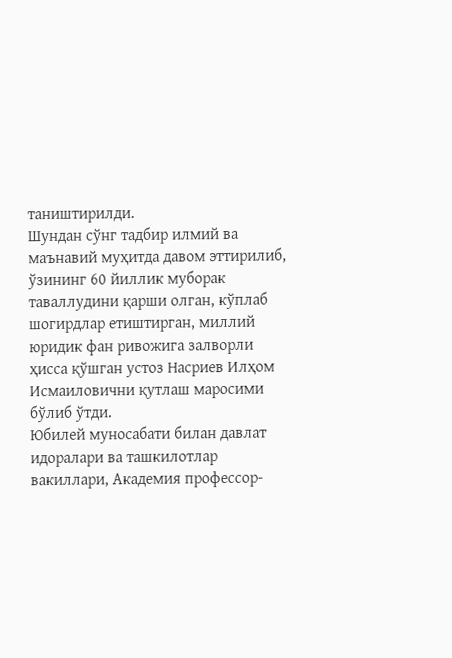таништирилди.
Шундан сўнг тадбир илмий ва маънавий муҳитда давом эттирилиб, ўзининг 60 йиллик муборак таваллудини қарши олган, кўплаб шогирдлар етиштирган, миллий юридик фан ривожига залворли ҳисса қўшган устоз Насриев Илҳом Исмаиловични қутлаш маросими бўлиб ўтди.
Юбилей муносабати билан давлат идоралари ва ташкилотлар вакиллари, Академия профессор-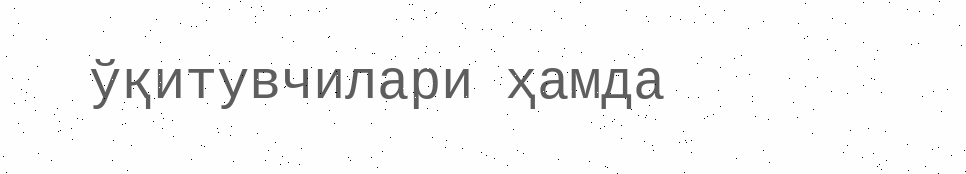ўқитувчилари ҳамда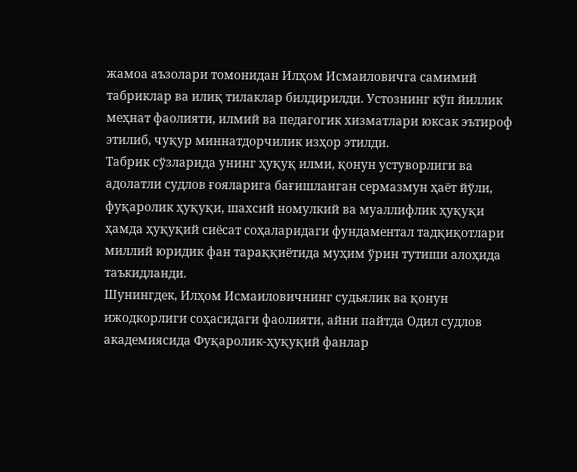жамоа аъзолари томонидан Илҳом Исмаиловичга самимий табриклар ва илиқ тилаклар билдирилди. Устознинг кўп йиллик меҳнат фаолияти, илмий ва педагогик хизматлари юксак эътироф этилиб, чуқур миннатдорчилик изҳор этилди.
Табрик сўзларида унинг ҳуқуқ илми, қонун устуворлиги ва адолатли судлов ғояларига бағишланган сермазмун ҳаёт йўли, фуқаролик ҳуқуқи, шахсий номулкий ва муаллифлик ҳуқуқи ҳамда ҳуқуқий сиёсат соҳаларидаги фундаментал тадқиқотлари миллий юридик фан тараққиётида муҳим ўрин тутиши алоҳида таъкидланди.
Шунингдек, Илҳом Исмаиловичнинг судьялик ва қонун ижодкорлиги соҳасидаги фаолияти, айни пайтда Одил судлов академиясида Фуқаролик-ҳуқуқий фанлар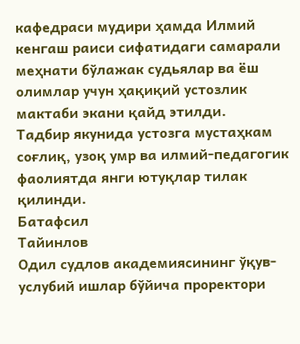кафедраси мудири ҳамда Илмий кенгаш раиси сифатидаги самарали меҳнати бўлажак судьялар ва ёш олимлар учун ҳақиқий устозлик мактаби экани қайд этилди.
Тадбир якунида устозга мустаҳкам соғлиқ, узоқ умр ва илмий-педагогик фаолиятда янги ютуқлар тилак қилинди.
Батафсил
Тайинлов
Одил судлов академиясининг ўқув-услубий ишлар бўйича проректори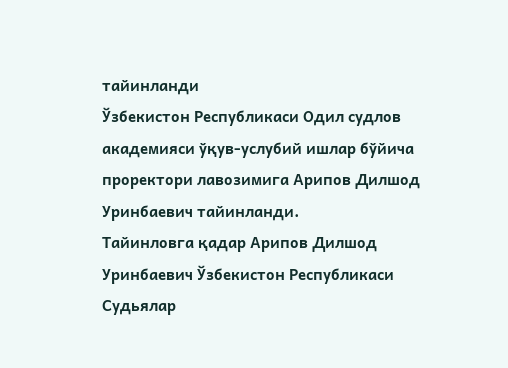тайинланди
Ўзбекистон Республикаси Одил судлов академияси ўқув-услубий ишлар бўйича проректори лавозимига Арипов Дилшод Уринбаевич тайинланди.
Тайинловга қадар Арипов Дилшод Уринбаевич Ўзбекистон Республикаси Судьялар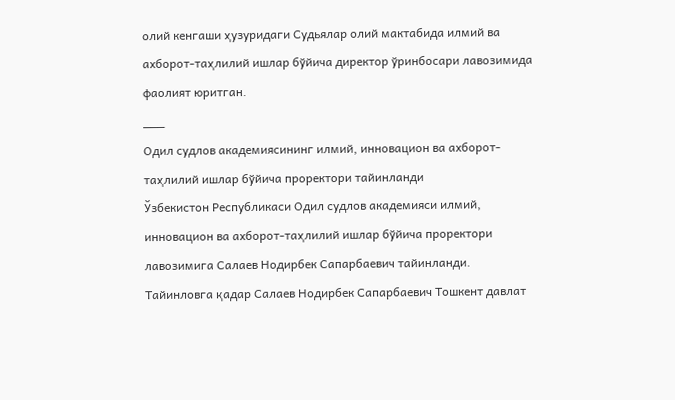олий кенгаши ҳузуридаги Судьялар олий мактабида илмий ва ахборот-таҳлилий ишлар бўйича директор ўринбосари лавозимида фаолият юритган.
___
Одил судлов академиясининг илмий, инновацион ва ахборот-таҳлилий ишлар бўйича проректори тайинланди
Ўзбекистон Республикаси Одил судлов академияси илмий, инновацион ва ахборот-таҳлилий ишлар бўйича проректори лавозимига Салаев Нодирбек Сапарбаевич тайинланди.
Тайинловга қадар Салаев Нодирбек Сапарбаевич Тошкент давлат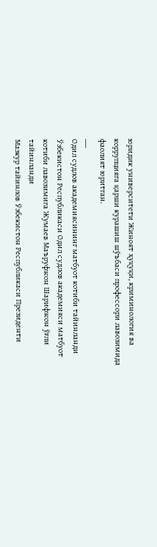юридик университети Жиноят ҳуқуқи, криминология ва коррупцияга қарши курашиш шўъбаси профессори лавозимида фаолият юритган.
___
Одил судлов академиясининг матбуот котиби тайинланди
Ўзбекистон Республикаси Одил судлов академияси матбуот котиби лавозимига Жумаев Маъруфжон Шарифжон ўғли тайинланди
Мазкур тайинлов Ўзбекистон Республикаси Президенти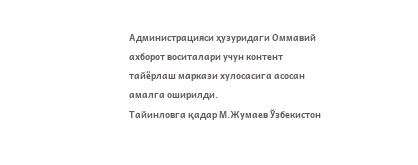Администрацияси ҳузуридаги Оммавий ахборот воситалари учун контент тайёрлаш маркази хулосасига асосан амалга оширилди.
Тайинловга қадар М.Жумаев Ўзбекистон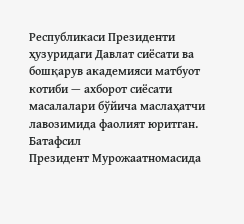Республикаси Президенти ҳузуридаги Давлат сиёсати ва бошқарув академияси матбуот котиби — ахборот сиёсати масалалари бўйича маслаҳатчи лавозимида фаолият юритган.
Батафсил
Президент Мурожаатномасида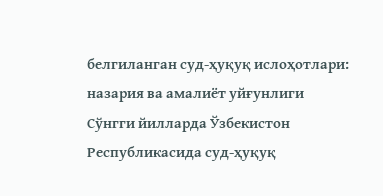белгиланган суд-ҳуқуқ ислоҳотлари: назария ва амалиёт уйғунлиги
Сўнгги йилларда Ўзбекистон Республикасида суд-ҳуқуқ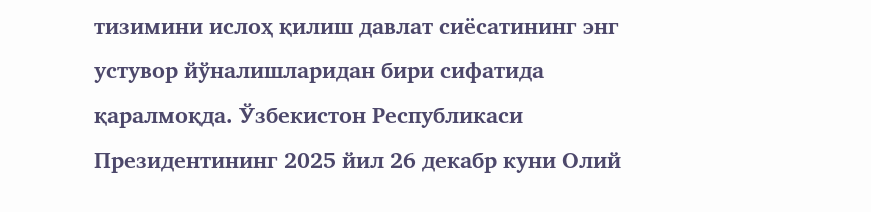тизимини ислоҳ қилиш давлат сиёсатининг энг устувор йўналишларидан бири сифатида қаралмоқда. Ўзбекистон Республикаси Президентининг 2025 йил 26 декабр куни Олий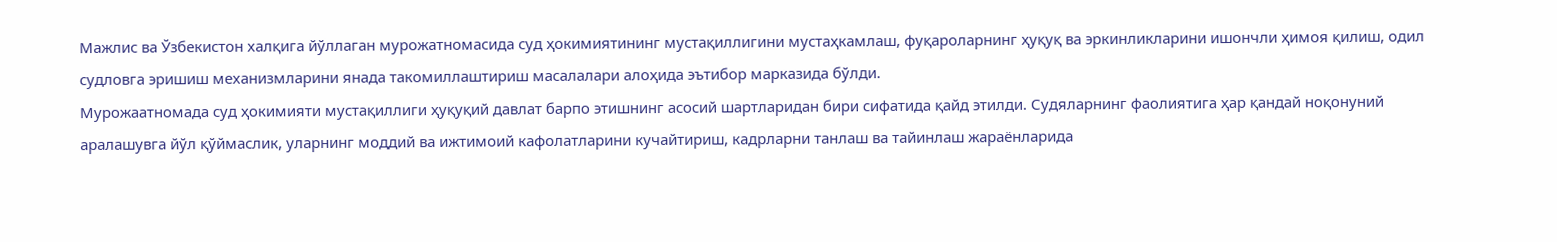Мажлис ва Ўзбекистон халқига йўллаган мурожатномасида суд ҳокимиятининг мустақиллигини мустаҳкамлаш, фуқароларнинг ҳуқуқ ва эркинликларини ишончли ҳимоя қилиш, одил судловга эришиш механизмларини янада такомиллаштириш масалалари алоҳида эътибор марказида бўлди.
Мурожаатномада суд ҳокимияти мустақиллиги ҳуқуқий давлат барпо этишнинг асосий шартларидан бири сифатида қайд этилди. Судяларнинг фаолиятига ҳар қандай ноқонуний аралашувга йўл қўймаслик, уларнинг моддий ва ижтимоий кафолатларини кучайтириш, кадрларни танлаш ва тайинлаш жараёнларида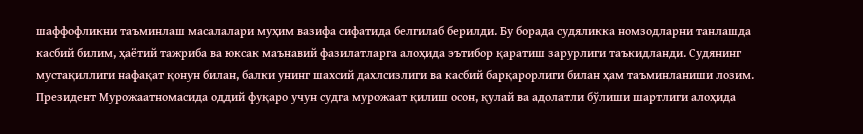шаффофликни таъминлаш масалалари муҳим вазифа сифатида белгилаб берилди. Бу борада судяликка номзодларни танлашда касбий билим, ҳаётий тажриба ва юксак маънавий фазилатларга алоҳида эътибор қаратиш зарурлиги таъкидланди. Судянинг мустақиллиги нафақат қонун билан, балки унинг шахсий дахлсизлиги ва касбий барқарорлиги билан ҳам таъминланиши лозим.
Президент Мурожаатномасида оддий фуқаро учун судга мурожаат қилиш осон, қулай ва адолатли бўлиши шартлиги алоҳида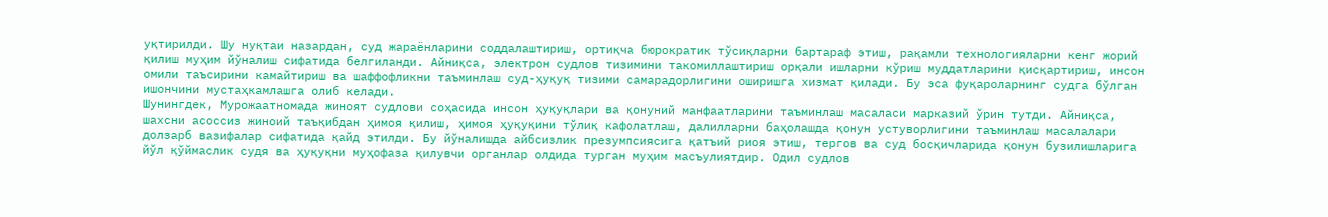уқтирилди. Шу нуқтаи назардан, суд жараёнларини соддалаштириш, ортиқча бюрократик тўсиқларни бартараф этиш, рақамли технологияларни кенг жорий қилиш муҳим йўналиш сифатида белгиланди. Айниқса, электрон судлов тизимини такомиллаштириш орқали ишларни кўриш муддатларини қисқартириш, инсон омили таъсирини камайтириш ва шаффофликни таъминлаш суд-ҳуқуқ тизими самарадорлигини оширишга хизмат қилади. Бу эса фуқароларнинг судга бўлган ишончини мустаҳкамлашга олиб келади.
Шунингдек, Мурожаатномада жиноят судлови соҳасида инсон ҳуқуқлари ва қонуний манфаатларини таъминлаш масаласи марказий ўрин тутди. Айниқса, шахсни асоссиз жиноий таъқибдан ҳимоя қилиш, ҳимоя ҳуқуқини тўлиқ кафолатлаш, далилларни баҳолашда қонун устуворлигини таъминлаш масалалари долзарб вазифалар сифатида қайд этилди. Бу йўналишда айбсизлик презумпсиясига қатъий риоя этиш, тергов ва суд босқичларида қонун бузилишларига йўл қўймаслик судя ва ҳуқуқни муҳофаза қилувчи органлар олдида турган муҳим масъулиятдир. Одил судлов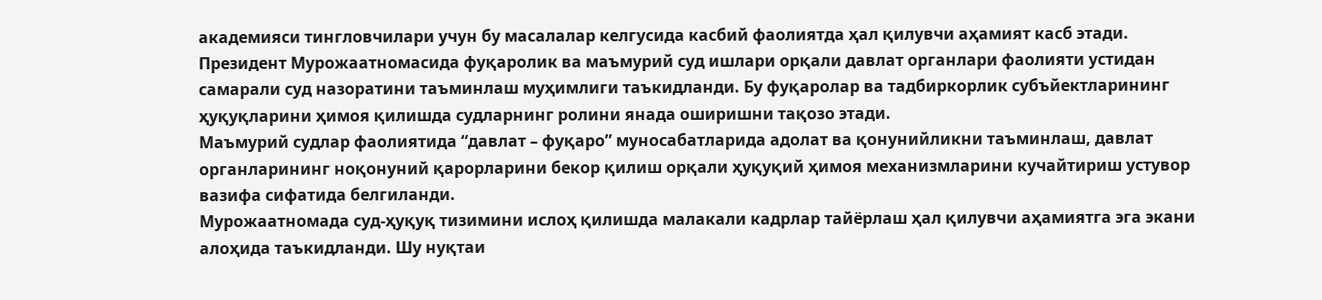академияси тингловчилари учун бу масалалар келгусида касбий фаолиятда ҳал қилувчи аҳамият касб этади.
Президент Мурожаатномасида фуқаролик ва маъмурий суд ишлари орқали давлат органлари фаолияти устидан самарали суд назоратини таъминлаш муҳимлиги таъкидланди. Бу фуқаролар ва тадбиркорлик субъйектларининг ҳуқуқларини ҳимоя қилишда судларнинг ролини янада оширишни тақозо этади.
Маъмурий судлар фаолиятида “давлат – фуқаро” муносабатларида адолат ва қонунийликни таъминлаш, давлат органларининг ноқонуний қарорларини бекор қилиш орқали ҳуқуқий ҳимоя механизмларини кучайтириш устувор вазифа сифатида белгиланди.
Мурожаатномада суд-ҳуқуқ тизимини ислоҳ қилишда малакали кадрлар тайёрлаш ҳал қилувчи аҳамиятга эга экани алоҳида таъкидланди. Шу нуқтаи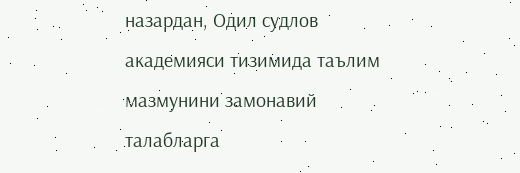назардан, Одил судлов академияси тизимида таълим мазмунини замонавий талабларга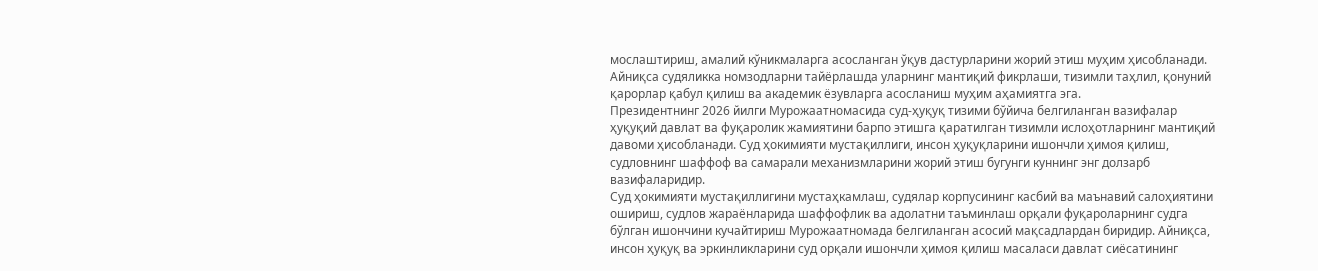мослаштириш, амалий кўникмаларга асосланган ўқув дастурларини жорий этиш муҳим ҳисобланади. Айниқса судяликка номзодларни тайёрлашда уларнинг мантиқий фикрлаши, тизимли таҳлил, қонуний қарорлар қабул қилиш ва академик ёзувларга асосланиш муҳим аҳамиятга эга.
Президентнинг 2026 йилги Мурожаатномасида суд-ҳуқуқ тизими бўйича белгиланган вазифалар ҳуқуқий давлат ва фуқаролик жамиятини барпо этишга қаратилган тизимли ислоҳотларнинг мантиқий давоми ҳисобланади. Суд ҳокимияти мустақиллиги, инсон ҳуқуқларини ишончли ҳимоя қилиш, судловнинг шаффоф ва самарали механизмларини жорий этиш бугунги куннинг энг долзарб вазифаларидир.
Суд ҳокимияти мустақиллигини мустаҳкамлаш, судялар корпусининг касбий ва маънавий салоҳиятини ошириш, судлов жараёнларида шаффофлик ва адолатни таъминлаш орқали фуқароларнинг судга бўлган ишончини кучайтириш Мурожаатномада белгиланган асосий мақсадлардан биридир. Айниқса, инсон ҳуқуқ ва эркинликларини суд орқали ишончли ҳимоя қилиш масаласи давлат сиёсатининг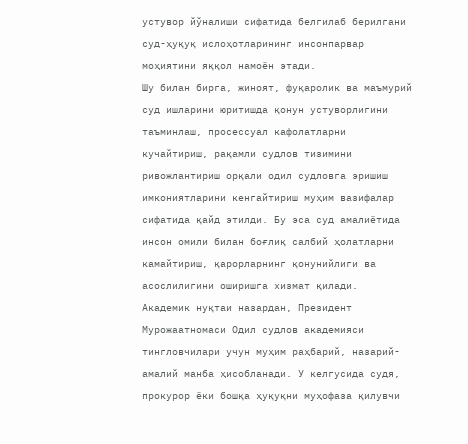устувор йўналиши сифатида белгилаб берилгани суд-ҳуқуқ ислоҳотларининг инсонпарвар моҳиятини яққол намоён этади.
Шу билан бирга, жиноят, фуқаролик ва маъмурий суд ишларини юритишда қонун устуворлигини таъминлаш, просессуал кафолатларни кучайтириш, рақамли судлов тизимини ривожлантириш орқали одил судловга эришиш имкониятларини кенгайтириш муҳим вазифалар сифатида қайд этилди. Бу эса суд амалиётида инсон омили билан боғлиқ салбий ҳолатларни камайтириш, қарорларнинг қонунийлиги ва асослилигини оширишга хизмат қилади.
Академик нуқтаи назардан, Президент Мурожаатномаси Одил судлов академияси тингловчилари учун муҳим раҳбарий, назарий-амалий манба ҳисобланади. У келгусида судя, прокурор ёки бошқа ҳуқуқни муҳофаза қилувчи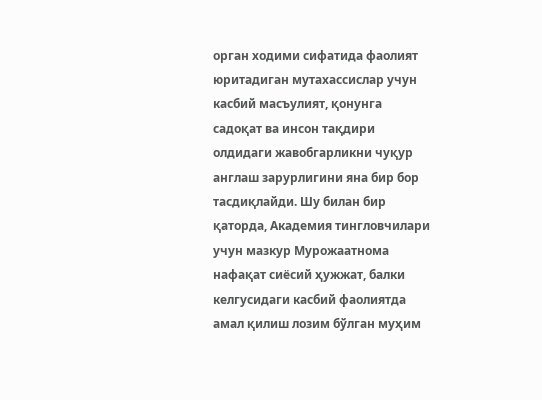орган ходими сифатида фаолият юритадиган мутахассислар учун касбий масъулият, қонунга садоқат ва инсон тақдири олдидаги жавобгарликни чуқур англаш зарурлигини яна бир бор тасдиқлайди. Шу билан бир қаторда, Академия тингловчилари учун мазкур Мурожаатнома нафақат сиёсий ҳужжат, балки келгусидаги касбий фаолиятда амал қилиш лозим бўлган муҳим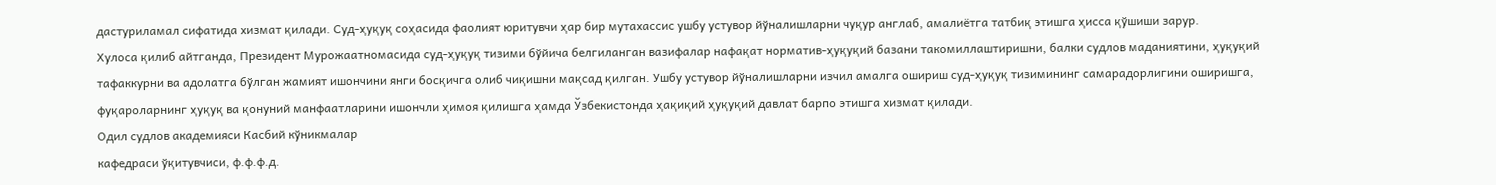дастуриламал сифатида хизмат қилади. Суд-ҳуқуқ соҳасида фаолият юритувчи ҳар бир мутахассис ушбу устувор йўналишларни чуқур англаб, амалиётга татбиқ этишга ҳисса қўшиши зарур.
Хулоса қилиб айтганда, Президент Мурожаатномасида суд-ҳуқуқ тизими бўйича белгиланган вазифалар нафақат норматив-ҳуқуқий базани такомиллаштиришни, балки судлов маданиятини, ҳуқуқий тафаккурни ва адолатга бўлган жамият ишончини янги босқичга олиб чиқишни мақсад қилган. Ушбу устувор йўналишларни изчил амалга ошириш суд-ҳуқуқ тизимининг самарадорлигини оширишга, фуқароларнинг ҳуқуқ ва қонуний манфаатларини ишончли ҳимоя қилишга ҳамда Ўзбекистонда ҳақиқий ҳуқуқий давлат барпо этишга хизмат қилади.
Одил судлов академияси Касбий кўникмалар
кафедраси ўқитувчиси, ф.ф.ф.д.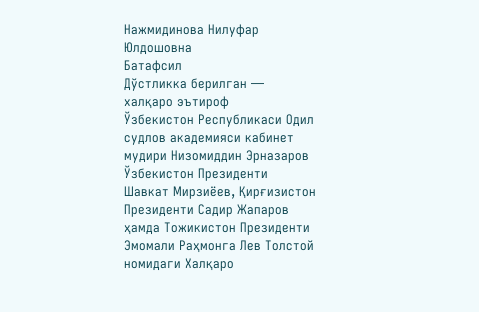Нажмидинова Нилуфар Юлдошовна
Батафсил
Дўстликка берилган — халқаро эътироф
Ўзбекистон Республикаси Одил судлов академияси кабинет мудири Низомиддин Эрназаров Ўзбекистон Президенти Шавкат Мирзиёев, Қирғизистон Президенти Садир Жапаров ҳамда Тожикистон Президенти Эмомали Раҳмонга Лев Толстой номидаги Халқаро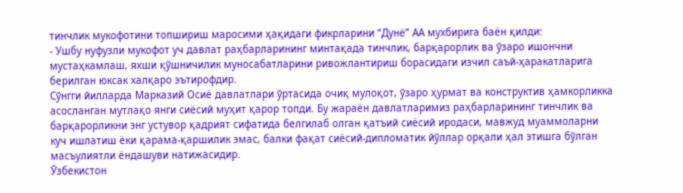тинчлик мукофотини топшириш маросими ҳақидаги фикрларини “Дунё” АА мухбирига баён қилди:
- Ушбу нуфузли мукофот уч давлат раҳбарларининг минтақада тинчлик, барқарорлик ва ўзаро ишончни мустаҳкамлаш, яхши қўшничилик муносабатларини ривожлантириш борасидаги изчил саъй-ҳаракатларига берилган юксак халқаро эътирофдир.
Сўнгги йилларда Марказий Осиё давлатлари ўртасида очиқ мулоқот, ўзаро ҳурмат ва конструктив ҳамкорликка асосланган мутлақо янги сиёсий муҳит қарор топди. Бу жараён давлатларимиз раҳбарларининг тинчлик ва барқарорликни энг устувор қадрият сифатида белгилаб олган қатъий сиёсий иродаси, мавжуд муаммоларни куч ишлатиш ёки қарама-қаршилик эмас, балки фақат сиёсий-дипломатик йўллар орқали ҳал этишга бўлган масъулиятли ёндашуви натижасидир.
Ўзбекистон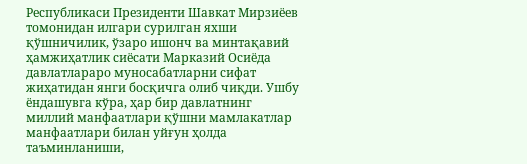Республикаси Президенти Шавкат Мирзиёев томонидан илгари сурилган яхши қўшничилик, ўзаро ишонч ва минтақавий ҳамжиҳатлик сиёсати Марказий Осиёда давлатлараро муносабатларни сифат жиҳатидан янги босқичга олиб чиқди. Ушбу ёндашувга кўра, ҳар бир давлатнинг миллий манфаатлари қўшни мамлакатлар манфаатлари билан уйғун ҳолда таъминланиши,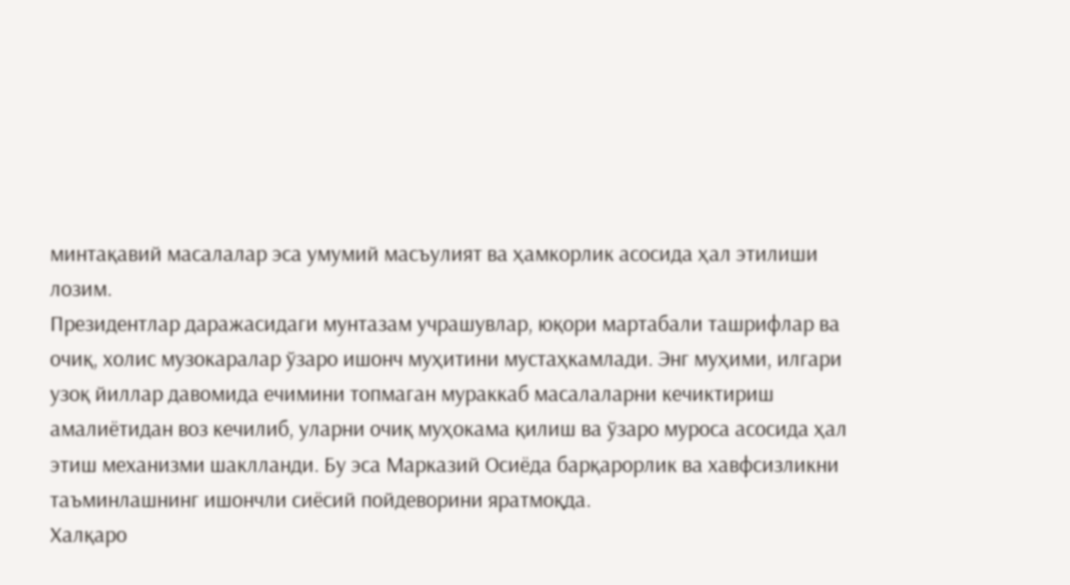минтақавий масалалар эса умумий масъулият ва ҳамкорлик асосида ҳал этилиши лозим.
Президентлар даражасидаги мунтазам учрашувлар, юқори мартабали ташрифлар ва очиқ, холис музокаралар ўзаро ишонч муҳитини мустаҳкамлади. Энг муҳими, илгари узоқ йиллар давомида ечимини топмаган мураккаб масалаларни кечиктириш амалиётидан воз кечилиб, уларни очиқ муҳокама қилиш ва ўзаро муроса асосида ҳал этиш механизми шаклланди. Бу эса Марказий Осиёда барқарорлик ва хавфсизликни таъминлашнинг ишончли сиёсий пойдеворини яратмоқда.
Халқаро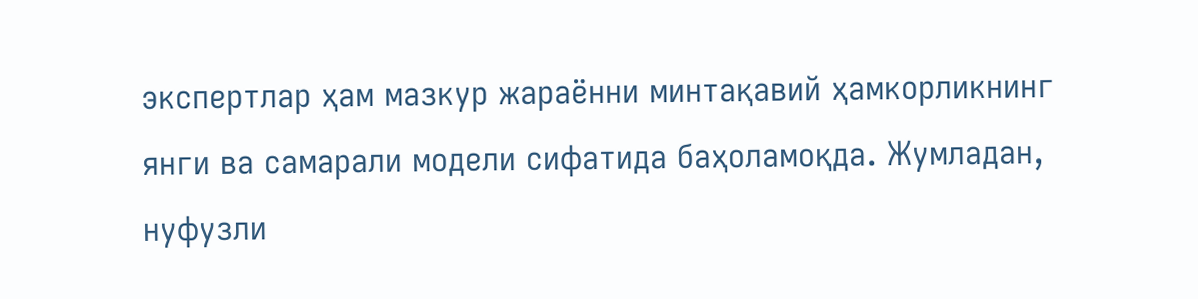экспертлар ҳам мазкур жараённи минтақавий ҳамкорликнинг янги ва самарали модели сифатида баҳоламоқда. Жумладан, нуфузли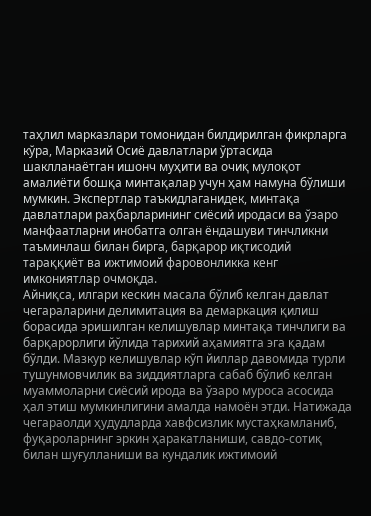таҳлил марказлари томонидан билдирилган фикрларга кўра, Марказий Осиё давлатлари ўртасида шаклланаётган ишонч муҳити ва очиқ мулоқот амалиёти бошқа минтақалар учун ҳам намуна бўлиши мумкин. Экспертлар таъкидлаганидек, минтақа давлатлари раҳбарларининг сиёсий иродаси ва ўзаро манфаатларни инобатга олган ёндашуви тинчликни таъминлаш билан бирга, барқарор иқтисодий тараққиёт ва ижтимоий фаровонликка кенг имкониятлар очмоқда.
Айниқса, илгари кескин масала бўлиб келган давлат чегараларини делимитация ва демаркация қилиш борасида эришилган келишувлар минтақа тинчлиги ва барқарорлиги йўлида тарихий аҳамиятга эга қадам бўлди. Мазкур келишувлар кўп йиллар давомида турли тушунмовчилик ва зиддиятларга сабаб бўлиб келган муаммоларни сиёсий ирода ва ўзаро муроса асосида ҳал этиш мумкинлигини амалда намоён этди. Натижада чегараолди ҳудудларда хавфсизлик мустаҳкамланиб, фуқароларнинг эркин ҳаракатланиши, савдо-сотиқ билан шуғулланиши ва кундалик ижтимоий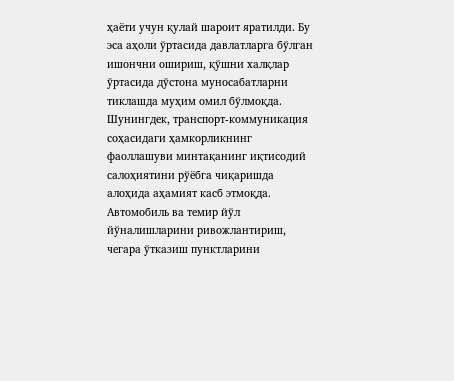ҳаёти учун қулай шароит яратилди. Бу эса аҳоли ўртасида давлатларга бўлган ишончни ошириш, қўшни халқлар ўртасида дўстона муносабатларни тиклашда муҳим омил бўлмоқда.
Шунингдек, транспорт-коммуникация соҳасидаги ҳамкорликнинг фаоллашуви минтақанинг иқтисодий салоҳиятини рўёбга чиқаришда алоҳида аҳамият касб этмоқда. Автомобиль ва темир йўл йўналишларини ривожлантириш, чегара ўтказиш пунктларини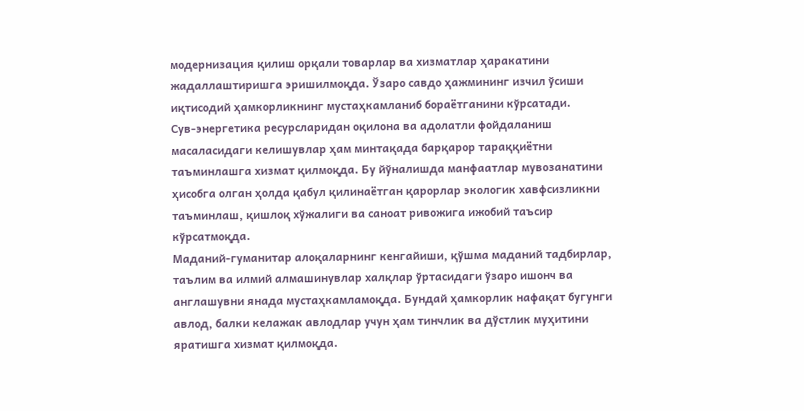модернизация қилиш орқали товарлар ва хизматлар ҳаракатини жадаллаштиришга эришилмоқда. Ўзаро савдо ҳажмининг изчил ўсиши иқтисодий ҳамкорликнинг мустаҳкамланиб бораётганини кўрсатади.
Сув-энергетика ресурсларидан оқилона ва адолатли фойдаланиш масаласидаги келишувлар ҳам минтақада барқарор тараққиётни таъминлашга хизмат қилмоқда. Бу йўналишда манфаатлар мувозанатини ҳисобга олган ҳолда қабул қилинаётган қарорлар экологик хавфсизликни таъминлаш, қишлоқ хўжалиги ва саноат ривожига ижобий таъсир кўрсатмоқда.
Маданий-гуманитар алоқаларнинг кенгайиши, қўшма маданий тадбирлар, таълим ва илмий алмашинувлар халқлар ўртасидаги ўзаро ишонч ва англашувни янада мустаҳкамламоқда. Бундай ҳамкорлик нафақат бугунги авлод, балки келажак авлодлар учун ҳам тинчлик ва дўстлик муҳитини яратишга хизмат қилмоқда.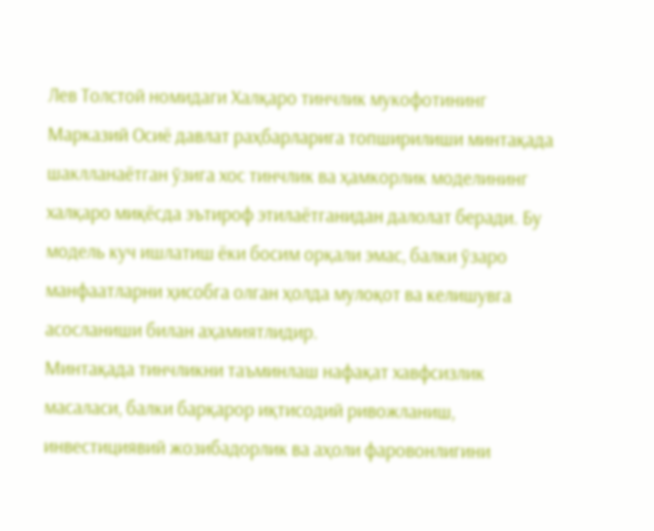Лев Толстой номидаги Халқаро тинчлик мукофотининг Марказий Осиё давлат раҳбарларига топширилиши минтақада шаклланаётган ўзига хос тинчлик ва ҳамкорлик моделининг халқаро миқёсда эътироф этилаётганидан далолат беради. Бу модель куч ишлатиш ёки босим орқали эмас, балки ўзаро манфаатларни ҳисобга олган ҳолда мулоқот ва келишувга асосланиши билан аҳамиятлидир.
Минтақада тинчликни таъминлаш нафақат хавфсизлик масаласи, балки барқарор иқтисодий ривожланиш, инвестициявий жозибадорлик ва аҳоли фаровонлигини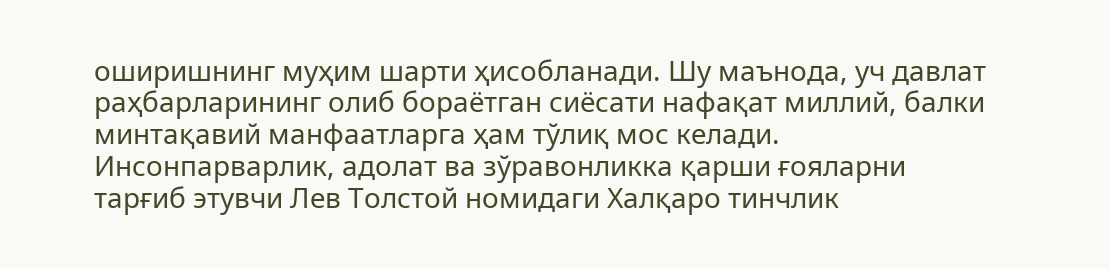оширишнинг муҳим шарти ҳисобланади. Шу маънода, уч давлат раҳбарларининг олиб бораётган сиёсати нафақат миллий, балки минтақавий манфаатларга ҳам тўлиқ мос келади.
Инсонпарварлик, адолат ва зўравонликка қарши ғояларни тарғиб этувчи Лев Толстой номидаги Халқаро тинчлик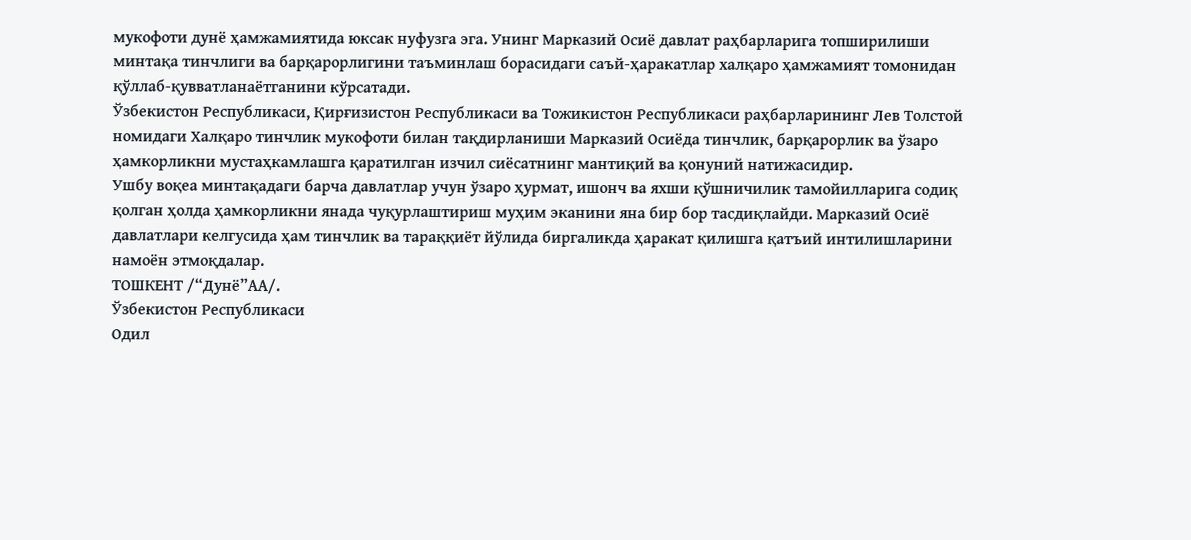мукофоти дунё ҳамжамиятида юксак нуфузга эга. Унинг Марказий Осиё давлат раҳбарларига топширилиши минтақа тинчлиги ва барқарорлигини таъминлаш борасидаги саъй-ҳаракатлар халқаро ҳамжамият томонидан қўллаб-қувватланаётганини кўрсатади.
Ўзбекистон Республикаси, Қирғизистон Республикаси ва Тожикистон Республикаси раҳбарларининг Лев Толстой номидаги Халқаро тинчлик мукофоти билан тақдирланиши Марказий Осиёда тинчлик, барқарорлик ва ўзаро ҳамкорликни мустаҳкамлашга қаратилган изчил сиёсатнинг мантиқий ва қонуний натижасидир.
Ушбу воқеа минтақадаги барча давлатлар учун ўзаро ҳурмат, ишонч ва яхши қўшничилик тамойилларига содиқ қолган ҳолда ҳамкорликни янада чуқурлаштириш муҳим эканини яна бир бор тасдиқлайди. Марказий Осиё давлатлари келгусида ҳам тинчлик ва тараққиёт йўлида биргаликда ҳаракат қилишга қатъий интилишларини намоён этмоқдалар.
ТОШКЕНТ /“Дунё”АА/.
Ўзбекистон Республикаси
Одил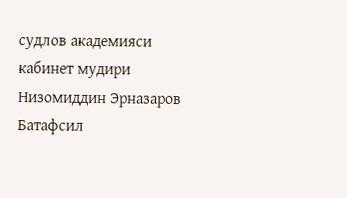судлов академияси
кабинет мудири
Низомиддин Эрназаров
Батафсил